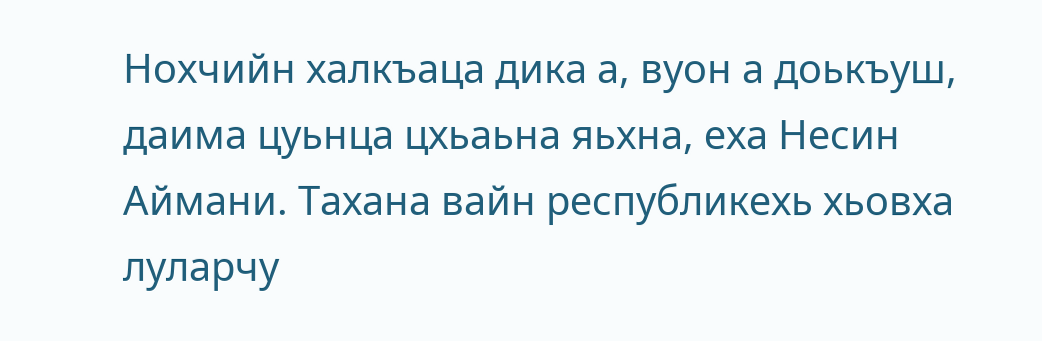Нохчийн халкъаца дика а, вуон а доькъуш, даима цуьнца цхьаьна яьхна, еха Несин Аймани. Тахана вайн республикехь хьовха луларчу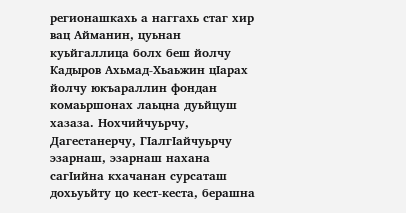регионашкахь а наггахь стаг хир вац Айманин, цуьнан куьйгаллица болх беш йолчу Кадыров Ахьмад-Хьаьжин цIарах йолчу юкъараллин фондан комаьршонах лаьцна дуьйцуш хазаза. Нохчийчуьрчу, Дагестанерчу, ГIалгIайчуьрчу эзарнаш, эзарнаш нахана сагIийна кхачанан сурсаташ дохьуьйту цо кест-кеста, берашна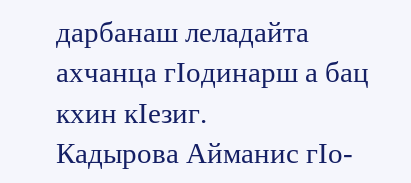дарбанаш леладайта ахчанца гIодинарш а бац кхин кIезиг.
Кадырова Айманис гIо-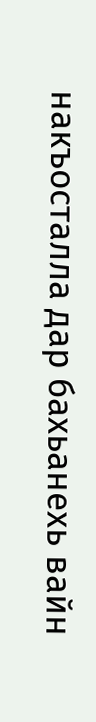накъосталла дар бахьанехь вайн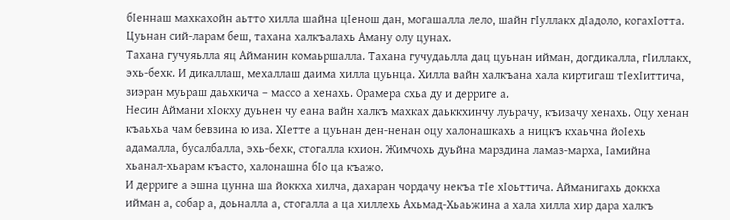бIеннаш махкахойн аьтто хилла шайна цIенош дан, могашалла лело, шайн гIуллакх дIадоло, когахIотта. Цуьнан сий-ларам беш, тахана халкъалахь Аману олу цунах.
Тахана гучуяьлла яц Айманин комаьршалла. Тахана гучудаьлла дац цуьнан ийман, догдикалла, гIиллакх, эхь-бехк. И дикаллаш, мехаллаш даима хилла цуьнца. Хилла вайн халкъана хала киртигаш тIехIиттича, зиэран муьраш даьхкича – массо а хенахь. Орамера схьа ду и дерриге а.
Несин Аймани хIокху дуьнен чу еана вайн халкъ махках даьккхинчу луьрачу, къизачу хенахь. Оцу хенан къаьхьа чам бевзина ю иза. ХIетте а цуьнан ден-ненан оцу халонашкахь а ницкъ кхаьчна йоIехь адамалла, бусалбалла, эхь-бехк, стогалла кхион. Жимчохь дуьйна марздина ламаз-марха, Іамийна хьанал-хьарам къасто, халонашна бIо ца къажо.
И дерриге а эшна цунна ша йоккха хилча, дахаран чордачу некъа тIе хIоьттича. Айманигахь доккха ийман а, собар а, доьналла а, стогалла а ца хиллехь Ахьмад-Хьаьжина а хала хилла хир дара халкъ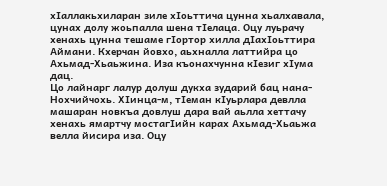хIаллакьхиларан зиле хIоьттича цунна хьалхавала, цунах долу жоьпалла шена тIелаца. Оцу луьрачу хенахь цунна тешаме гIортор хилла дIахIоьттира Аймани. Кхерчан йовхо, аьхналла латтийра цо Ахьмад-Хьаьжина. Иза къонахчунна кIезиг хIума дац.
Цо лайнарг лалур долуш дукха зударий бац нана-Нохчийчохь. ХIинца-м, тIеман кIуьрлара девлла машаран новкъа довлуш дара вай аьлла хеттачу хенахь ямартчу мостагIийн карах Ахьмад-Хьаьжа велла йисира иза. Оцу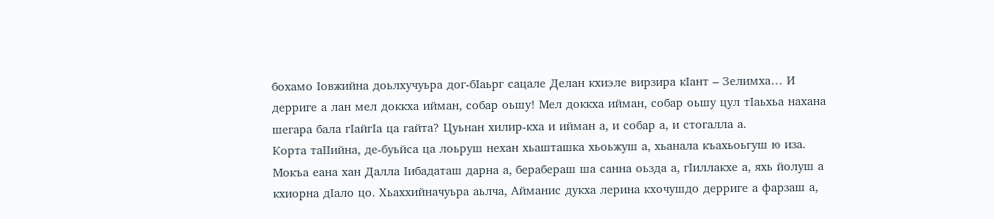бохамо Iовжийна доьлхучуьра дог-бIаьрг сацале Делан кхиэле вирзира кIант – Зелимха… И дерриге а лан мел доккха ийман, собар оьшу! Мел доккха ийман, собар оьшу цул тIаьхьа нахана шегара бала гIайгIа ца гайта? Цуьнан хилир-кха и ийман а, и собар а, и стогалла а.
Корта таIIийна, де-буьйса ца лоьруш нехан хьашташка хьоьжуш а, хьанала къахьоьгуш ю иза. Мокъа еана хан Далла Iибадаташ дарна а, берабераш ша санна оьзда а, гIиллакхе а, яхь йолуш а кхиорна дIало цо. Хьаххийначуьра аьлча, Айманис дукха лерина кхочушдо дерриге а фарзаш а,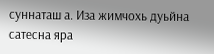суннаташ а. Иза жимчохь дуьйна сатесна яра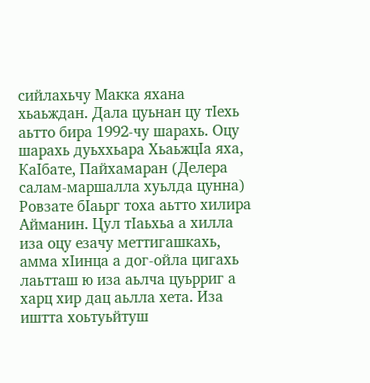сийлахьчу Макка яхана хьаьждан. Дала цуьнан цу тIехь аьтто бира 1992-чу шарахь. Оцу шарахь дуьххьара ХьаьжцIа яха, КаIбате, Пайхамаран (Делера салам-маршалла хуьлда цунна) Ровзате бIаьрг тоха аьтто хилира Айманин. Цул тIаьхьа а хилла иза оцу езачу меттигашкахь, амма хIинца а дог-ойла цигахь лаьтташ ю иза аьлча цуьрриг а харц хир дац аьлла хета. Иза иштта хоьтуьйтуш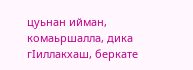цуьнан ийман, комаьршалла, дика гIиллакхаш, беркате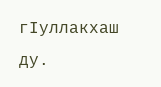гIуллакхаш ду.